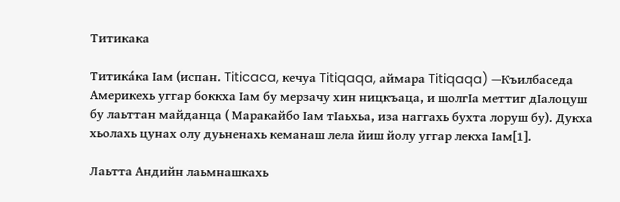Титикака

Титика́ка Ӏам (испан. Titicaca, кечуа Titiqaqa, аймара Titiqaqa) —Къилбаседа Америкехь уггар боккха Ӏам бу мерзачу хин ницкъаца, и шолгӀа меттиг дӀалоцуш бу лаьттан майданца ( Маракайбо Ӏам тӀаьхьа, иза наггахь бухта лоруш бу). Дукха хьолахь цунах олу дуьненахь кеманаш лела йиш йолу уггар лекха Ӏам[1].

Лаьтта Андийн лаьмнашкахь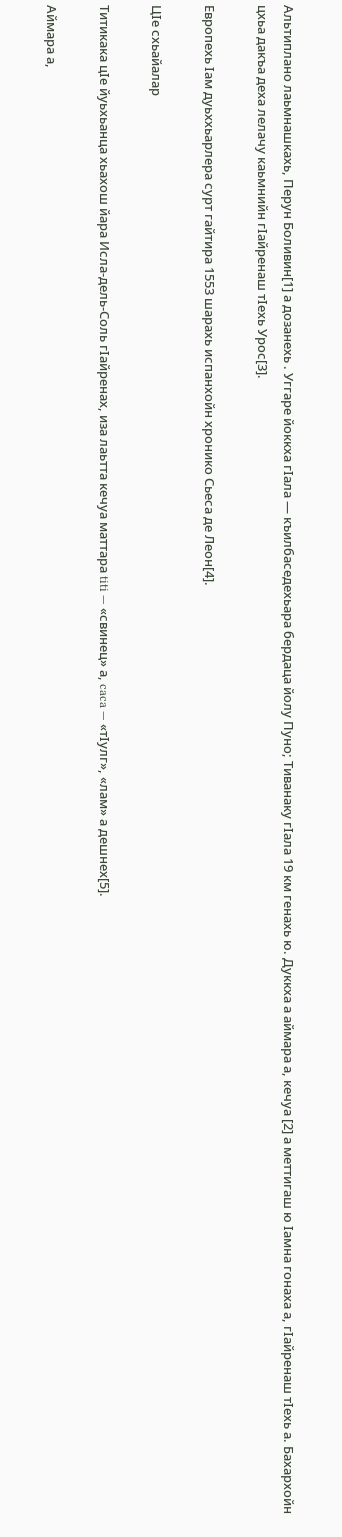Альтиплано лаьмнашкахь, Перун Боливин[1] а дозанехь . Уггаре йоккха гӀала — къилбаседехьара бердаца йолу Пуно; Тиванаку гӀала 19 км генахь ю. Дуккха а аймара а, кечуа [2] а меттигаш ю Ӏамна гонаха а, гӀайренаш тӀехь а. Бахархойн цхьа дакъа деха лелачу каьмнийн гӀайренаш тӀехь Урос[3].

Европехь Ӏам дуьххьарлера сурт гайтира 1553 шарахь испанхойн хронико Сьеса де Леон[4].

ЦӀе схьайалар

Титикака цӀе йуьхьанца хьахош йара Исла-дель-Соль гӀайренах, иза лаьтта кечуа маттара titi — «свинец» а, caca — «тӀулг», «лам» а дешнех[5].

Аймара а,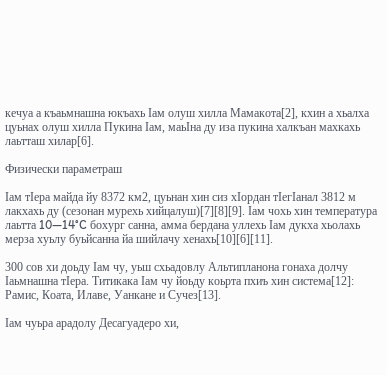кечуа а къаьмнашна юкъахь Ӏам олуш хилла Мамакота[2], кхин а хьалха цуьнах олуш хилла Пукина Ӏам, маьӀна ду иза пукина халкъан махкахь лаьтташ хилар[6].

Физически параметраш

Ӏам тӀера майда йу 8372 км2, цуьнан хин сиз хӀордан тӀегӀанал 3812 м лакхахь ду (сезонан мурехь хийцалуш)[7][8][9]. Ӏам чохь хин температура лаьтта 10—14°C бохург санна, амма бердана уллехь Ӏам дукха хьолахь мерза хуьлу буьйсанна йа шийлачу хенахь[10][6][11].

300 сов хи доьду Ӏам чу, уьш схьадовлу Альтипланона гонаха долчу Ӏаьмнашна тӀера. Титикака Ӏам чу йоьду коьрта пхиъ хин система[12]: Рамис, Коата, Илаве, Уанкане и Сучез[13].

Ӏам чуьра арадолу Десагуадеро хи,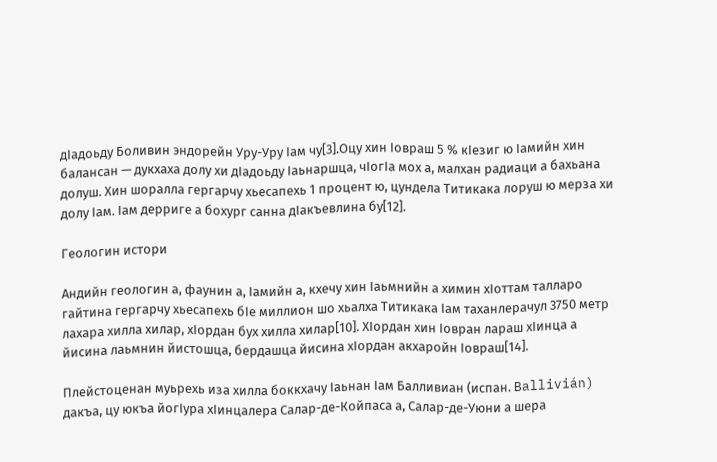дӀадоьду Боливин эндорейн Уру-Уру Ӏам чу[3].Оцу хин Ӏовраш 5 % кӀезиг ю Ӏамийн хин балансан — дукхаха долу хи дӀадоьду Ӏаьнаршца, чӀогӀа мох а, малхан радиаци а бахьана долуш. Хин шоралла гергарчу хьесапехь 1 процент ю, цундела Титикака лоруш ю мерза хи долу Ӏам. Ӏам дерриге а бохург санна дӀакъевлина бу[12].

Геологин истори

Андийн геологин а, фаунин а, Ӏамийн а, кхечу хин Ӏаьмнийн а химин хӀоттам талларо гайтина гергарчу хьесапехь бӀе миллион шо хьалха Титикака Ӏам таханлерачул 3750 метр лахара хилла хилар, хӀордан бух хилла хилар[10]. ХӀордан хин Ӏовран лараш хӀинца а йисина лаьмнин йистошца, бердашца йисина хӀордан акхаройн Ӏовраш[14].

Плейстоценан муьрехь иза хилла боккхачу Ӏаьнан Ӏам Балливиан (испан. Ballivián) дакъа, цу юкъа йогӀура хӀинцалера Салар-де-Койпаса а, Салар-де-Уюни а шера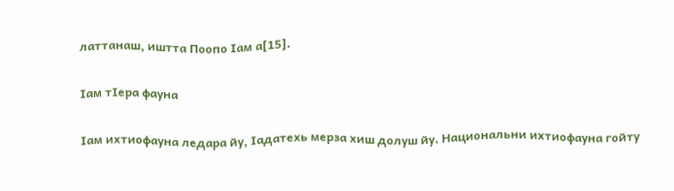латтанаш, иштта Поопо Ӏам а[15].

Ӏам тӀера фауна

Ӏам ихтиофауна ледара йу, Ӏадатехь мерза хиш долуш йу. Национальни ихтиофауна гойту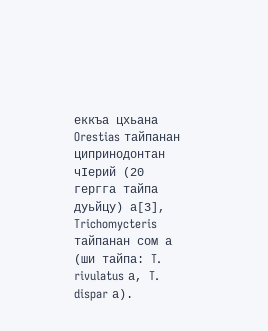еккъа цхьана Orestias тайпанан ципринодонтан чӀерий (20 гергга тайпа дуьйцу) а[3], Trichomycteris тайпанан сом а (ши тайпа: T. rivulatus а, T. dispar а).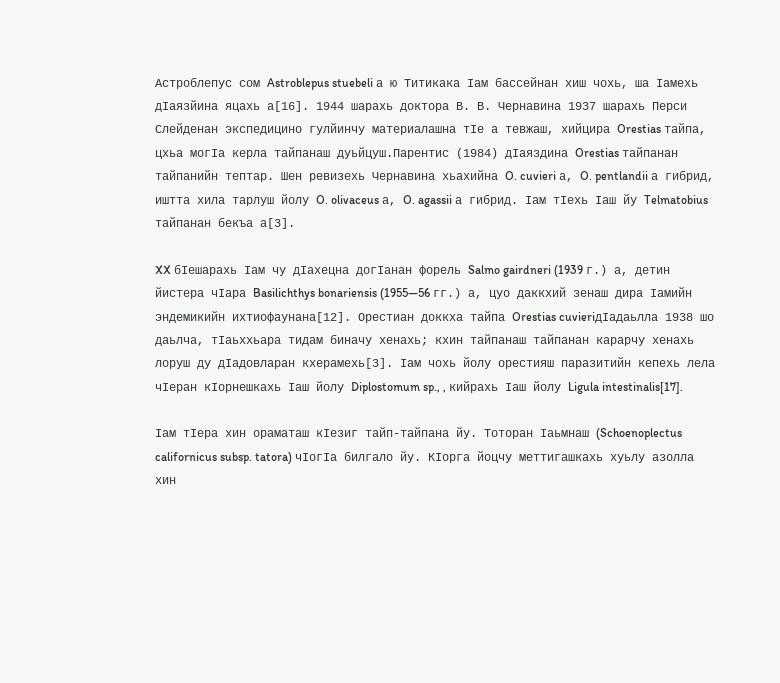Астроблепус сом Astroblepus stuebeli а ю Титикака Ӏам бассейнан хиш чохь, ша Ӏамехь дӀаязйина яцахь а[16]. 1944 шарахь доктора В. В. Чернавина 1937 шарахь Перси Слейденан экспедицино гулйинчу материалашна тӀе а тевжаш, хийцира Orestias тайпа, цхьа могӀа керла тайпанаш дуьйцуш.Парентис (1984) дӀаяздина Orestias тайпанан тайпанийн тептар. Шен ревизехь Чернавина хьахийна O. cuvieri а, O. pentlandii а гибрид, иштта хила тарлуш йолу O. olivaceus а, O. agassii а гибрид. Ӏам тӀехь Ӏаш йу Telmatobius тайпанан бекъа а[3].

XX бӀешарахь Ӏам чу дӀахецна догӀанан форель Salmo gairdneri (1939 г.) а, детин йистера чӀара Basilichthys bonariensis (1955—56 гг.) а, цуо даккхий зенаш дира Ӏамийн эндемикийн ихтиофаунана[12]. Орестиан доккха тайпа Orestias cuvieriдӀадаьлла 1938 шо даьлча, тӀаьххьара тидам биначу хенахь; кхин тайпанаш тайпанан карарчу хенахь лоруш ду дӀадовларан кхерамехь[3]. Ӏам чохь йолу орестияш паразитийн кепехь лела чӀеран кӀорнешкахь Ӏаш йолу Diplostomum sp., , кийрахь Ӏаш йолу Ligula intestinalis[17].

Ӏам тӀера хин ораматаш кӀезиг тайп-тайпана йу. Тоторан Ӏаьмнаш (Schoenoplectus californicus subsp. tatora) чӀогӀа билгало йу. КӀорга йоцчу меттигашкахь хуьлу азолла хин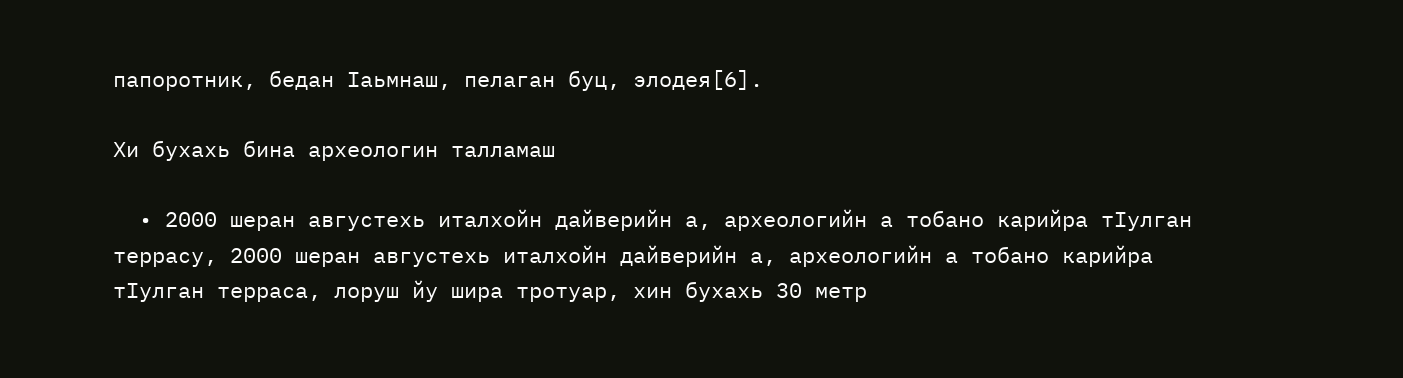папоротник, бедан Ӏаьмнаш, пелаган буц, элодея[6].

Хи бухахь бина археологин талламаш

  • 2000 шеран августехь италхойн дайверийн а, археологийн а тобано карийра тӀулган террасу, 2000 шеран августехь италхойн дайверийн а, археологийн а тобано карийра тӀулган терраса, лоруш йу шира тротуар, хин бухахь 30 метр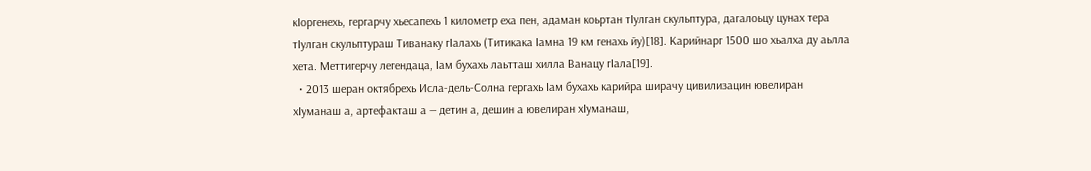кӀоргенехь, гергарчу хьесапехь 1 километр еха пен, адаман коьртан тӀулган скульптура, дагалоьцу цунах тера тӀулган скульптураш Тиванаку гӀалахь (Титикака Ӏамна 19 км генахь йу)[18]. Карийнарг 1500 шо хьалха ду аьлла хета. Меттигерчу легендаца, Ӏам бухахь лаьтташ хилла Ванацу гӀала[19].
  • 2013 шеран октябрехь Исла-дель-Солна гергахь Ӏам бухахь карийра ширачу цивилизацин ювелиран хӀуманаш а, артефакташ а — детин а, дешин а ювелиран хӀуманаш,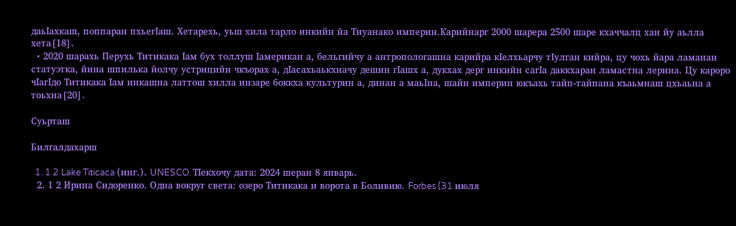даьӀахкаш, поппаран пхьегӀаш. Хетарехь, уьш хила тарло инкийн йа Тиуанако империн.Карийнарг 2000 шарера 2500 шаре кхаччалц хан йу аьлла хета[18].
  • 2020 шарахь Перухь Титикака Ӏам бух толлуш Ӏамерикан а, бельгийчу а антропологашна карийра кӀелхьарчу тӀулган кийра, цу чохь йара ламанан статуэтка, йина шпилька йолчу устрицийн чкъорах а, дӀасахьаькхначу дешин гӀашх а, дукхах дерг инкийн сагӀа даккхаран ламастна лерина. Цу кароро чӀагӀдо Титикака Ӏам инкашна латтош хилла инзаре боккха культурин а, динан а маьӀна, шайн империн юкъахь тайп-тайпана къаьмнаш цхьаьна а тоьхна[20].

Суьрташ

Билгалдахарш

  1. 1 2 Lake Titicaca (инг.). UNESCO. ТӀекхочу дата: 2024 шеран 8 январь.
  2. 1 2 Ирина Сидоренко. Одна вокруг света: озеро Титикака и ворота в Боливию. Forbes (31 июля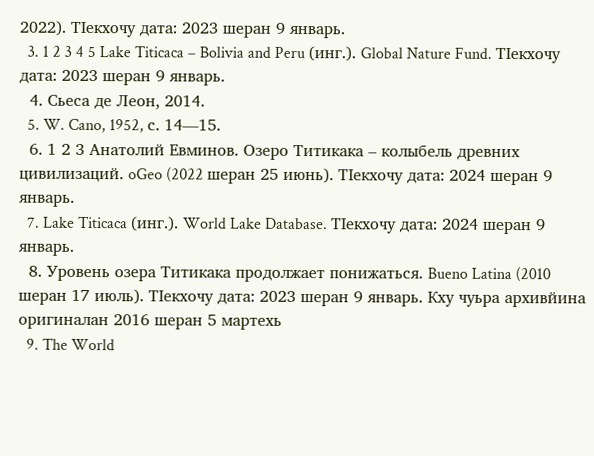2022). ТӀекхочу дата: 2023 шеран 9 январь.
  3. 1 2 3 4 5 Lake Titicaca – Bolivia and Peru (инг.). Global Nature Fund. ТӀекхочу дата: 2023 шеран 9 январь.
  4. Сьеса де Леон, 2014.
  5. W. Cano, 1952, с. 14—15.
  6. 1 2 3 Анатолий Евминов. Озеро Титикака – колыбель древних цивилизаций. oGeo (2022 шеран 25 июнь). ТӀекхочу дата: 2024 шеран 9 январь.
  7. Lake Titicaca (инг.). World Lake Database. ТӀекхочу дата: 2024 шеран 9 январь.
  8. Уровень озера Титикака продолжает понижаться. Bueno Latina (2010 шеран 17 июль). ТӀекхочу дата: 2023 шеран 9 январь. Кху чуьра архивйина оригиналан 2016 шеран 5 мартехь
  9. The World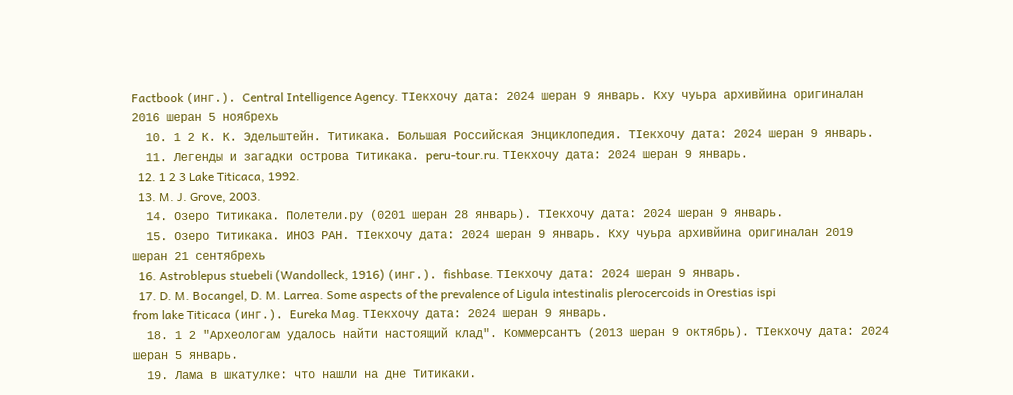Factbook (инг.). Central Intelligence Agency. ТӀекхочу дата: 2024 шеран 9 январь. Кху чуьра архивйина оригиналан 2016 шеран 5 ноябрехь
  10. 1 2 К. К. Эдельштейн. Титикака. Большая Российская Энциклопедия. ТӀекхочу дата: 2024 шеран 9 январь.
  11. Легенды и загадки острова Титикака. peru-tour.ru. ТӀекхочу дата: 2024 шеран 9 январь.
  12. 1 2 3 Lake Titicaca, 1992.
  13. M. J. Grove, 2003.
  14. Озеро Титикака. Полетели.ру (0201 шеран 28 январь). ТӀекхочу дата: 2024 шеран 9 январь.
  15. Озеро Титикака. ИНОЗ РАН. ТӀекхочу дата: 2024 шеран 9 январь. Кху чуьра архивйина оригиналан 2019 шеран 21 сентябрехь
  16. Astroblepus stuebeli (Wandolleck, 1916) (инг.). fishbase. ТӀекхочу дата: 2024 шеран 9 январь.
  17. D. M. Bocangel, D. M. Larrea. Some aspects of the prevalence of Ligula intestinalis plerocercoids in Orestias ispi from lake Titicaca (инг.). Eureka Mag. ТӀекхочу дата: 2024 шеран 9 январь.
  18. 1 2 "Археологам удалось найти настоящий клад". Коммерсантъ (2013 шеран 9 октябрь). ТӀекхочу дата: 2024 шеран 5 январь.
  19. Лама в шкатулке: что нашли на дне Титикаки.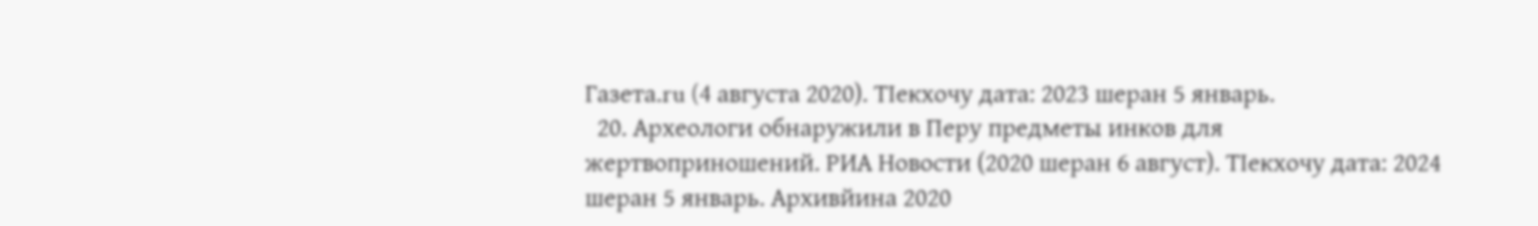Газета.ru (4 августа 2020). ТӀекхочу дата: 2023 шеран 5 январь.
  20. Археологи обнаружили в Перу предметы инков для жертвоприношений. РИА Новости (2020 шеран 6 август). ТӀекхочу дата: 2024 шеран 5 январь. Архивйина 2020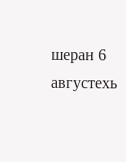шеран 6 августехь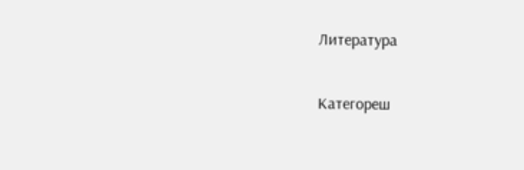Литература

Категореш